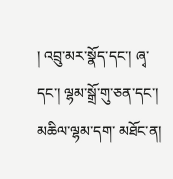། འབྲུ་མར་སྣོད་དང་། ཞྭ་དང་། ལྷམ་སྒྲོ་གུ་ཅན་དང་། མཆིལ་ལྷམ་དག་ མཐོང་ན།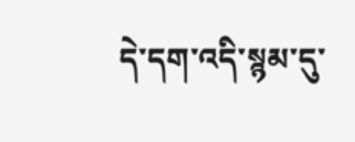དེ་དག་འདི་སྙམ་དུ་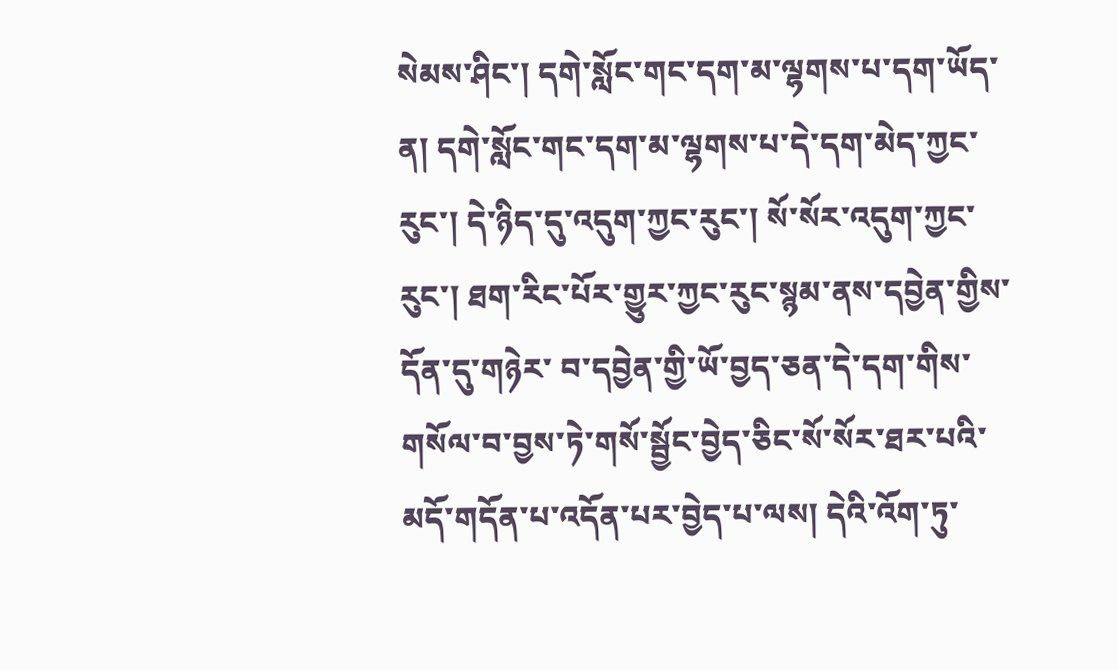སེམས་ཤིང་། དགེ་སློང་གང་དག་མ་ལྷགས་པ་དག་ཡོད་ན། དགེ་སློང་གང་དག་མ་ལྷགས་པ་དེ་དག་མེད་ཀྱང་རུང་། དེ་ཉིད་དུ་འདུག་ཀྱང་རུང་། སོ་སོར་འདུག་ཀྱང་རུང་། ཐག་རིང་པོར་གྱུར་ཀྱང་རུང་སྙམ་ནས་དབྱེན་གྱིས་དོན་དུ་གཉེར་ བ་དབྱེན་གྱི་ཡོ་བྱད་ཅན་དེ་དག་གིས་གསོལ་བ་བྱས་ཏེ་གསོ་སྦྱོང་བྱེད་ཅིང་སོ་སོར་ཐར་པའི་མདོ་གདོན་པ་འདོན་པར་བྱེད་པ་ལས། དེའི་འོག་ཏུ་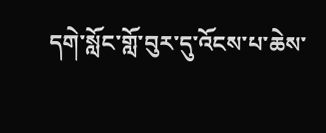དགེ་སློང་གློ་བུར་དུ་འོངས་པ་ཆེས་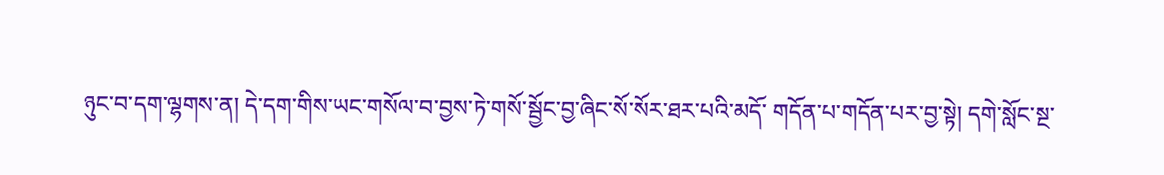ཉུང་བ་དག་ལྷགས་ན། དེ་དག་གིས་ཡང་གསོལ་བ་བྱས་ཏེ་གསོ་སྦྱོང་བྱ་ཞིང་སོ་སོར་ཐར་པའི་མདོ་ གདོན་པ་གདོན་པར་བྱ་སྟེ། དགེ་སློང་སྔ་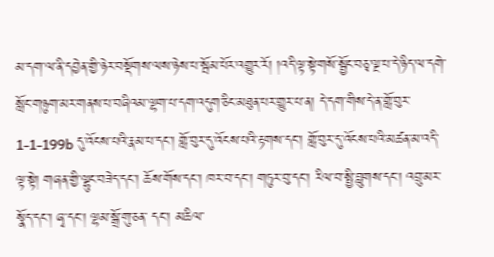མ་དག་ལ་ནི་དབྱེན་གྱི་ཉེར་བསྡོགས་ལས་ཉེས་པ་སྦོམ་པོར་འགྱུར་རོ། །འདི་ལྟ་སྟེ་གསོ་སྦྱོང་བཅྭ་ལྔ་པ་དེ་ཉིད་ལ་དགེ་སློང་གཉུག་མར་གནས་པ་བཞིའམ་ལྷག་པ་དག་འདུག་ཅིང་མཐུན་པར་གྱུར་པ་ན། དེ་དག་གིས་དེ་ན་གློ་བུར་ 1-1-199b དུ་འོངས་པའི་རྣམ་པ་དང་། གློ་བུར་དུ་འོངས་པའི་རྟགས་དང་། གློ་བུར་དུ་འོངས་པའི་མཚན་མ་འདི་ལྟ་སྟེ། གཞན་གྱི་ལྷུང་བཟེད་དང་། ཆོས་གོས་དང་། ཁར་བ་དང་། གཏུར་བུ་དང་། རིལ་བ་སྤྱི་བླུགས་དང་། འབྲུ་མར་སྣོད་དང་། ཞྭ་དང་། ལྷམ་སྒྲོ་གུ་ཅན་ དང་། མཆིལ་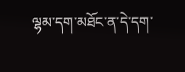ལྷམ་དག་མཐོང་ན་དེ་དག་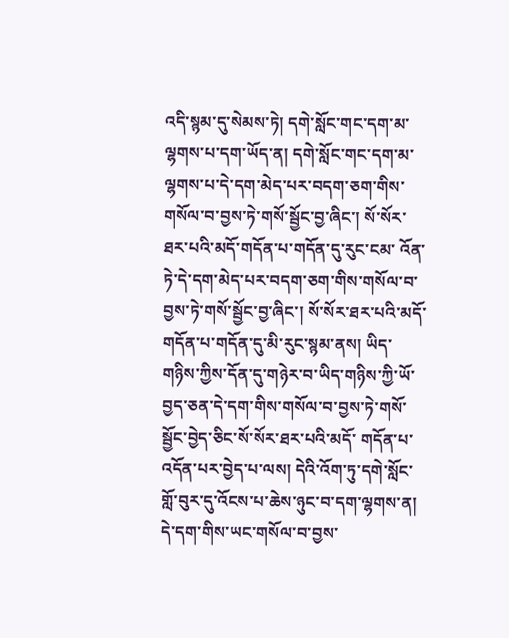འདི་སྙམ་དུ་སེམས་ཏེ། དགེ་སློང་གང་དག་མ་ལྷགས་པ་དག་ཡོད་ན། དགེ་སློང་གང་དག་མ་ལྷགས་པ་དེ་དག་མེད་པར་བདག་ཅག་གིས་གསོལ་བ་བྱས་ཏེ་གསོ་སྦྱོང་བྱ་ཞིང་། སོ་སོར་ཐར་པའི་མདོ་གདོན་པ་གདོན་དུ་རུང་ངམ་ འོན་ཏེ་དེ་དག་མེད་པར་བདག་ཅག་གིས་གསོལ་བ་བྱས་ཏེ་གསོ་སྦྱོང་བྱ་ཞིང་། སོ་སོར་ཐར་པའི་མདོ་གདོན་པ་གདོན་དུ་མི་རུང་སྙམ་ནས། ཡིད་གཉིས་ཀྱིས་དོན་དུ་གཉེར་བ་ཡིད་གཉིས་ཀྱི་ཡོ་བྱད་ཅན་དེ་དག་གིས་གསོལ་བ་བྱས་ཏེ་གསོ་སྦྱོང་བྱེད་ཅིང་སོ་སོར་ཐར་པའི་མདོ་ གདོན་པ་འདོན་པར་བྱེད་པ་ལས། དེའི་འོག་ཏུ་དགེ་སློང་གློ་བུར་དུ་འོངས་པ་ཆེས་ཉུང་བ་དག་ལྷགས་ན། དེ་དག་གིས་ཡང་གསོལ་བ་བྱས་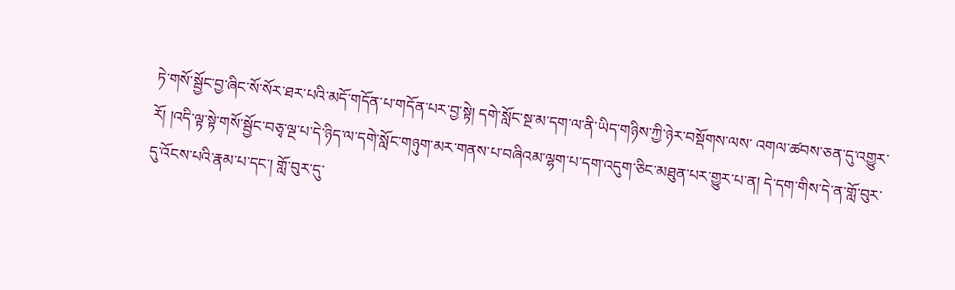ཏེ་གསོ་སྦྱོང་བྱ་ཞིང་སོ་སོར་ཐར་པའི་མདོ་གདོན་པ་གདོན་པར་བྱ་སྟེ། དགེ་སློང་སྔ་མ་དག་ལ་ནི་ཡིད་གཉིས་ཀྱི་ཉེར་བསྡོགས་ལས་ འགལ་ཚབས་ཅན་དུ་འགྱུར་རོ། །འདི་ལྟ་སྟེ་གསོ་སྦྱོང་བཅྭ་ལྔ་པ་དེ་ཉིད་ལ་དགེ་སློང་གཉུག་མར་གནས་པ་བཞིའམ་ལྷག་པ་དག་འདུག་ཅིང་མཐུན་པར་གྱུར་པ་ན། དེ་དག་གིས་དེ་ན་གློ་བུར་དུ་འོངས་པའི་རྣམ་པ་དང་། གློ་བུར་དུ་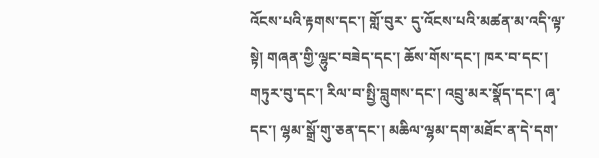འོངས་པའི་རྟགས་དང་། གློ་བུར་ དུ་འོངས་པའི་མཚན་མ་འདི་ལྟ་སྟེ། གཞན་གྱི་ལྷུང་བཟེད་དང་། ཆོས་གོས་དང་། ཁར་བ་དང་། གཏུར་བུ་དང་། རིལ་བ་སྤྱི་བླུགས་དང་། འབྲུ་མར་སྣོད་དང་། ཞྭ་དང་། ལྷམ་སྒྲོ་གུ་ཅན་དང་། མཆིལ་ལྷམ་དག་མཐོང་ན་དེ་དག་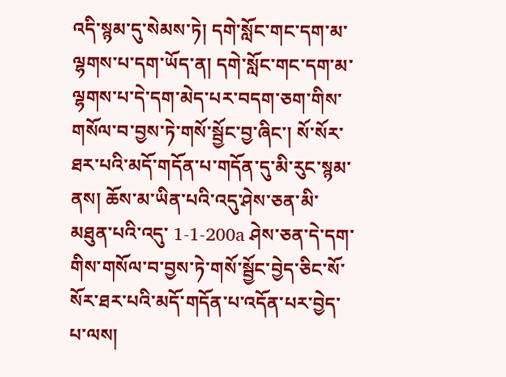འདི་སྙམ་དུ་སེམས་ཏེ། དགེ་སློང་གང་དག་མ་ལྷགས་པ་དག་ཡོད་ན། དགེ་སློང་གང་དག་མ་ལྷགས་པ་དེ་དག་མེད་པར་བདག་ཅག་གིས་གསོལ་བ་བྱས་ཏེ་གསོ་སྦྱོང་བྱ་ཞིང་། སོ་སོར་ཐར་པའི་མདོ་གདོན་པ་གདོན་དུ་མི་རུང་སྙམ་ནས། ཆོས་མ་ཡིན་པའི་འདུ་ཤེས་ཅན་མི་མཐུན་པའི་འདུ་ 1-1-200a ཤེས་ཅན་དེ་དག་གིས་གསོལ་བ་བྱས་ཏེ་གསོ་སྦྱོང་བྱེད་ཅིང་སོ་སོར་ཐར་པའི་མདོ་གདོན་པ་འདོན་པར་བྱེད་པ་ལས།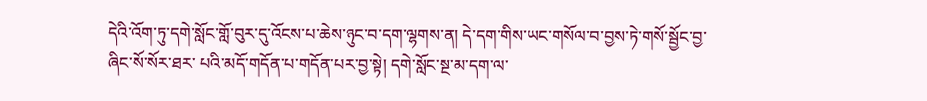དེའི་འོག་ཏུ་དགེ་སློང་གློ་བུར་དུ་འོངས་པ་ཆེས་ཉུང་བ་དག་ལྷགས་ན། དེ་དག་གིས་ཡང་གསོལ་བ་བྱས་ཏེ་གསོ་སྦྱོང་བྱ་ཞིང་སོ་སོར་ཐར་ པའི་མདོ་གདོན་པ་གདོན་པར་བྱ་སྟེ། དགེ་སློང་སྔ་མ་དག་ལ་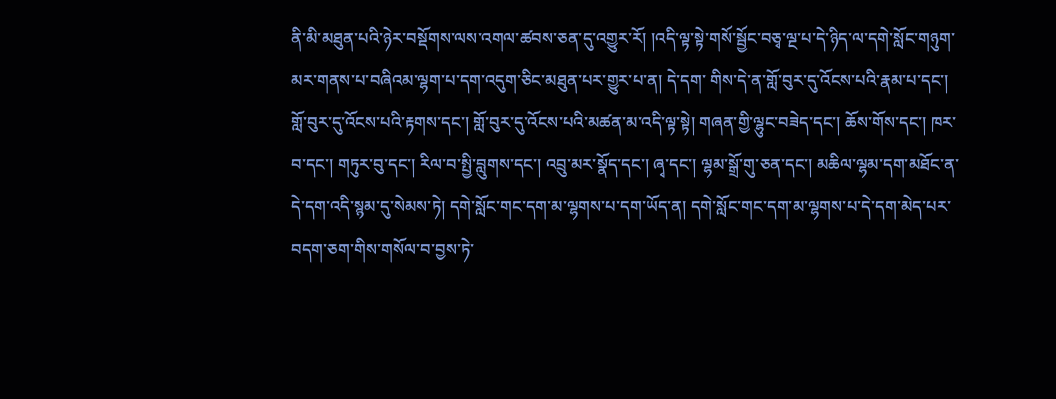ནི་མི་མཐུན་པའི་ཉེར་བསྡོགས་ལས་འགལ་ཚབས་ཅན་དུ་འགྱུར་རོ། །འདི་ལྟ་སྟེ་གསོ་སྦྱོང་བཅྭ་ལྔ་པ་དེ་ཉིད་ལ་དགེ་སློང་གཉུག་མར་གནས་པ་བཞིའམ་ལྷག་པ་དག་འདུག་ཅིང་མཐུན་པར་གྱུར་པ་ན། དེ་དག་ གིས་དེ་ན་གློ་བུར་དུ་འོངས་པའི་རྣམ་པ་དང་། གློ་བུར་དུ་འོངས་པའི་རྟགས་དང་། གློ་བུར་དུ་འོངས་པའི་མཚན་མ་འདི་ལྟ་སྟེ། གཞན་གྱི་ལྷུང་བཟེད་དང་། ཆོས་གོས་དང་། ཁར་བ་དང་། གཏུར་བུ་དང་། རིལ་བ་སྤྱི་བླུགས་དང་། འབྲུ་མར་སྣོད་དང་། ཞྭ་དང་། ལྷམ་སྒྲོ་གུ་ཅན་དང་། མཆིལ་ལྷམ་དག་མཐོང་ན་དེ་དག་འདི་སྙམ་དུ་སེམས་ཏེ། དགེ་སློང་གང་དག་མ་ལྷགས་པ་དག་ཡོད་ན། དགེ་སློང་གང་དག་མ་ལྷགས་པ་དེ་དག་མེད་པར་བདག་ཅག་གིས་གསོལ་བ་བྱས་ཏེ་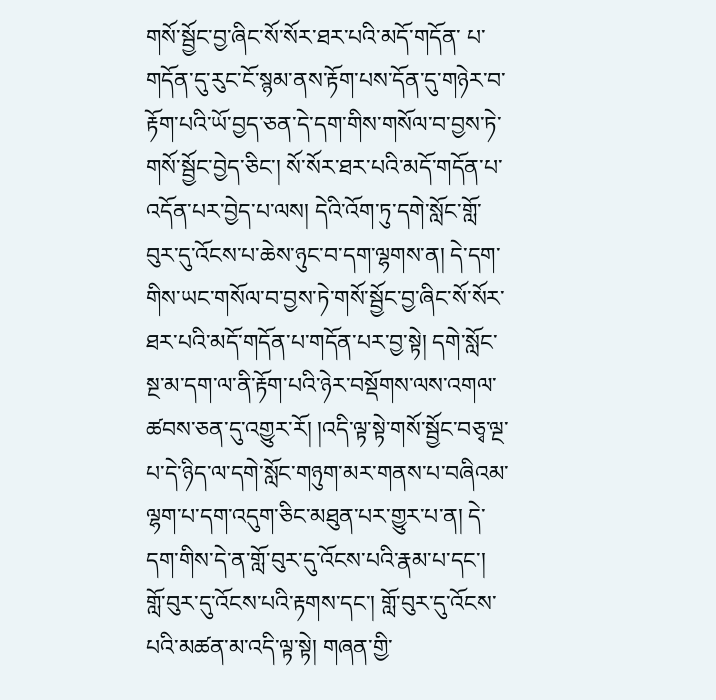གསོ་སྦྱོང་བྱ་ཞིང་སོ་སོར་ཐར་པའི་མདོ་གདོན་ པ་གདོན་དུ་རུང་ངོ་སྙམ་ནས་རྟོག་པས་དོན་དུ་གཉེར་བ་རྟོག་པའི་ཡོ་བྱད་ཅན་དེ་དག་གིས་གསོལ་བ་བྱས་ཏེ་གསོ་སྦྱོང་བྱེད་ཅིང་། སོ་སོར་ཐར་པའི་མདོ་གདོན་པ་འདོན་པར་བྱེད་པ་ལས། དེའི་འོག་ཏུ་དགེ་སློང་གློ་བུར་དུ་འོངས་པ་ཆེས་ཉུང་བ་དག་ལྷགས་ན། དེ་དག་གིས་ཡང་གསོལ་བ་བྱས་ཏེ་གསོ་སྦྱོང་བྱ་ཞིང་སོ་སོར་ཐར་པའི་མདོ་གདོན་པ་གདོན་པར་བྱ་སྟེ། དགེ་སློང་སྔ་མ་དག་ལ་ནི་རྟོག་པའི་ཉེར་བསྡོགས་ལས་འགལ་ཚབས་ཅན་དུ་འགྱུར་རོ། །འདི་ལྟ་སྟེ་གསོ་སྦྱོང་བཅྭ་ལྔ་པ་དེ་ཉིད་ལ་དགེ་སློང་གཉུག་མར་གནས་པ་བཞིའམ་ ལྷག་པ་དག་འདུག་ཅིང་མཐུན་པར་གྱུར་པ་ན། དེ་དག་གིས་དེ་ན་གློ་བུར་དུ་འོངས་པའི་རྣམ་པ་དང་། གློ་བུར་དུ་འོངས་པའི་རྟགས་དང་། གློ་བུར་དུ་འོངས་པའི་མཚན་མ་འདི་ལྟ་སྟེ། གཞན་གྱི་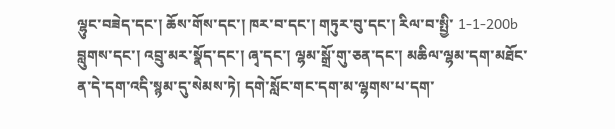ལྷུང་བཟེད་དང་། ཆོས་གོས་དང་། ཁར་བ་དང་། གཏུར་བུ་དང་། རིལ་བ་སྤྱི་ 1-1-200b བླུགས་དང་། འབྲུ་མར་སྣོད་དང་། ཞྭ་དང་། ལྷམ་སྒྲོ་གུ་ཅན་དང་། མཆིལ་ལྷམ་དག་མཐོང་ན་དེ་དག་འདི་སྙམ་དུ་སེམས་ཏེ། དགེ་སློང་གང་དག་མ་ལྷགས་པ་དག་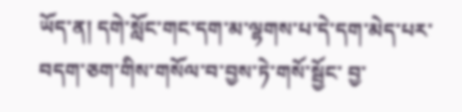ཡོད་ན། དགེ་སློང་གང་དག་མ་ལྷགས་པ་དེ་དག་མེད་པར་བདག་ཅག་གིས་གསོལ་བ་བྱས་ཏེ་གསོ་སྦྱོང་ བྱ་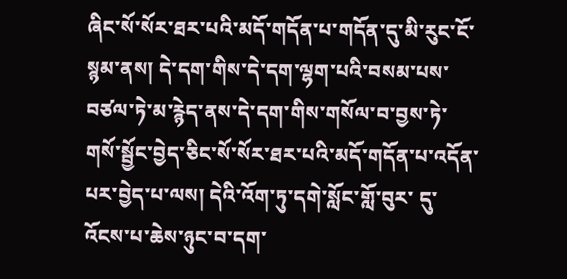ཞིང་སོ་སོར་ཐར་པའི་མདོ་གདོན་པ་གདོན་དུ་མི་རུང་ངོ་སྙམ་ནས། དེ་དག་གིས་དེ་དག་ལྷག་པའི་བསམ་པས་བཙལ་ཏེ་མ་རྙེད་ནས་དེ་དག་གིས་གསོལ་བ་བྱས་ཏེ་གསོ་སྦྱོང་བྱེད་ཅིང་སོ་སོར་ཐར་པའི་མདོ་གདོན་པ་འདོན་པར་བྱེད་པ་ལས། དེའི་འོག་ཏུ་དགེ་སློང་གློ་བུར་ དུ་འོངས་པ་ཆེས་ཉུང་བ་དག་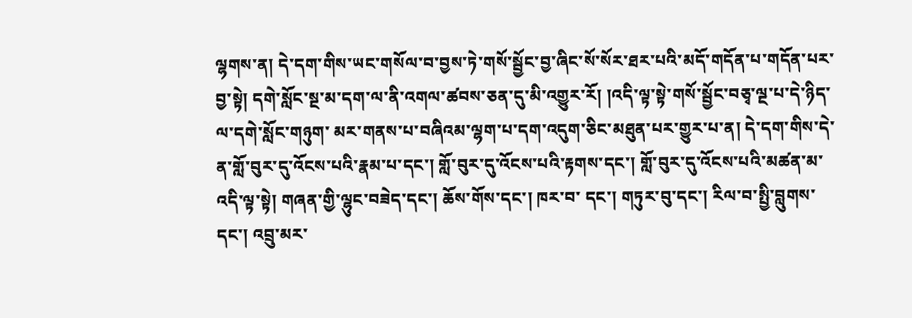ལྷགས་ན། དེ་དག་གིས་ཡང་གསོལ་བ་བྱས་ཏེ་གསོ་སྦྱོང་བྱ་ཞིང་སོ་སོར་ཐར་པའི་མདོ་གདོན་པ་གདོན་པར་བྱ་སྟེ། དགེ་སློང་སྔ་མ་དག་ལ་ནི་འགལ་ཚབས་ཅན་དུ་མི་འགྱུར་རོ། །འདི་ལྟ་སྟེ་གསོ་སྦྱོང་བཅྭ་ལྔ་པ་དེ་ཉིད་ལ་དགེ་སློང་གཉུག་ མར་གནས་པ་བཞིའམ་ལྷག་པ་དག་འདུག་ཅིང་མཐུན་པར་གྱུར་པ་ན། དེ་དག་གིས་དེ་ན་གློ་བུར་དུ་འོངས་པའི་རྣམ་པ་དང་། གློ་བུར་དུ་འོངས་པའི་རྟགས་དང་། གློ་བུར་དུ་འོངས་པའི་མཚན་མ་འདི་ལྟ་སྟེ། གཞན་གྱི་ལྷུང་བཟེད་དང་། ཆོས་གོས་དང་། ཁར་བ་ དང་། གཏུར་བུ་དང་། རིལ་བ་སྤྱི་བླུགས་དང་། འབྲུ་མར་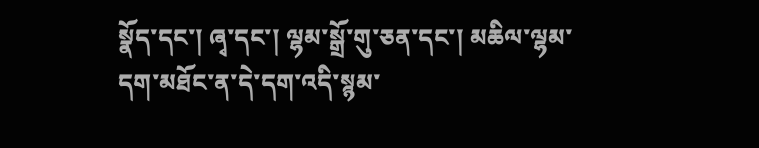སྣོད་དང་། ཞྭ་དང་། ལྷམ་སྒྲོ་གུ་ཅན་དང་། མཆིལ་ལྷམ་དག་མཐོང་ན་དེ་དག་འདི་སྙམ་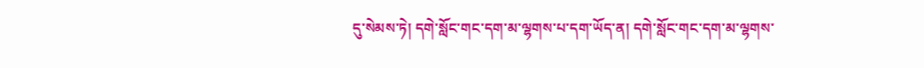དུ་སེམས་ཏེ། དགེ་སློང་གང་དག་མ་ལྷགས་པ་དག་ཡོད་ན། དགེ་སློང་གང་དག་མ་ལྷགས་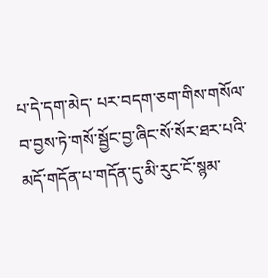པ་དེ་དག་མེད་ པར་བདག་ཅག་གིས་གསོལ་བ་བྱས་ཏེ་གསོ་སྦྱོང་བྱ་ཞིང་སོ་སོར་ཐར་པའི་མདོ་གདོན་པ་གདོན་དུ་མི་རུང་ངོ་སྙམ་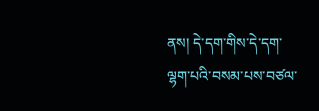ནས། དེ་དག་གིས་དེ་དག་ལྷག་པའི་བསམ་པས་བཙལ་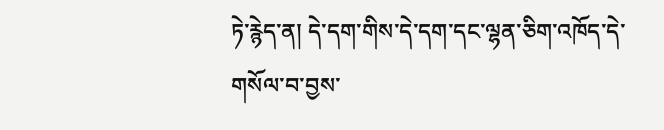ཏེ་རྙེད་ན། དེ་དག་གིས་དེ་དག་དང་ལྷན་ཅིག་འཁོད་དེ་གསོལ་བ་བྱས་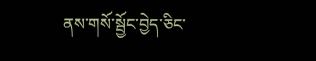ནས་གསོ་སྦྱོང་བྱེད་ཅིང་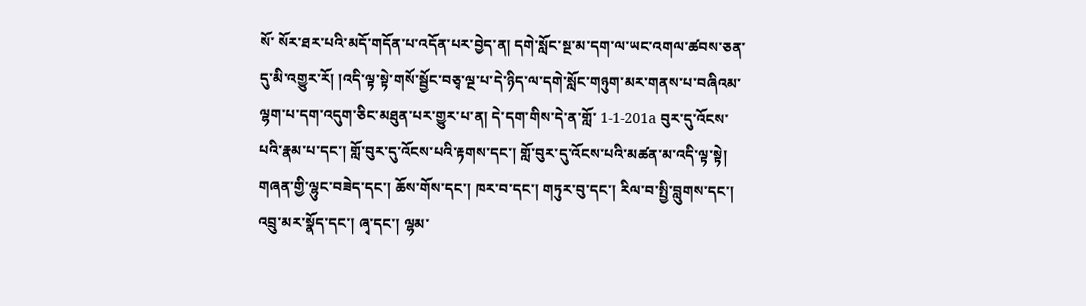སོ་ སོར་ཐར་པའི་མདོ་གདོན་པ་འདོན་པར་བྱེད་ན། དགེ་སློང་སྔ་མ་དག་ལ་ཡང་འགལ་ཚབས་ཅན་དུ་མི་འགྱུར་རོ། །འདི་ལྟ་སྟེ་གསོ་སྦྱོང་བཅྭ་ལྔ་པ་དེ་ཉིད་ལ་དགེ་སློང་གཉུག་མར་གནས་པ་བཞིའམ་ལྷག་པ་དག་འདུག་ཅིང་མཐུན་པར་གྱུར་པ་ན། དེ་དག་གིས་དེ་ན་གློ་ 1-1-201a བུར་དུ་འོངས་པའི་རྣམ་པ་དང་། གློ་བུར་དུ་འོངས་པའི་རྟགས་དང་། གློ་བུར་དུ་འོངས་པའི་མཚན་མ་འདི་ལྟ་སྟེ། གཞན་གྱི་ལྷུང་བཟེད་དང་། ཆོས་གོས་དང་། ཁར་བ་དང་། གཏུར་བུ་དང་། རིལ་བ་སྤྱི་བླུགས་དང་། འབྲུ་མར་སྣོད་དང་། ཞྭ་དང་། ལྷམ་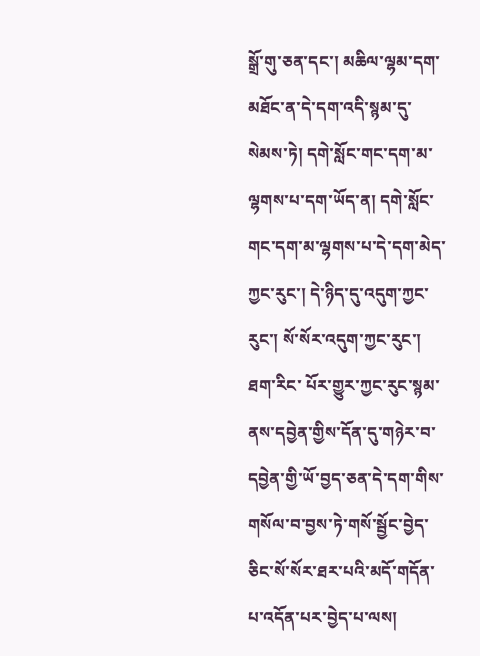སྒྲོ་གུ་ཅན་དང་། མཆིལ་ལྷམ་དག་མཐོང་ན་དེ་དག་འདི་སྙམ་དུ་སེམས་ཏེ། དགེ་སློང་གང་དག་མ་ལྷགས་པ་དག་ཡོད་ན། དགེ་སློང་གང་དག་མ་ལྷགས་པ་དེ་དག་མེད་ཀྱང་རུང་། དེ་ཉིད་དུ་འདུག་ཀྱང་རུང་། སོ་སོར་འདུག་ཀྱང་རུང་། ཐག་རིང་ པོར་གྱུར་ཀྱང་རུང་སྙམ་ནས་དབྱེན་གྱིས་དོན་དུ་གཉེར་བ་དབྱེན་གྱི་ཡོ་བྱད་ཅན་དེ་དག་གིས་གསོལ་བ་བྱས་ཏེ་གསོ་སྦྱོང་བྱེད་ཅིང་སོ་སོར་ཐར་པའི་མདོ་གདོན་པ་འདོན་པར་བྱེད་པ་ལས།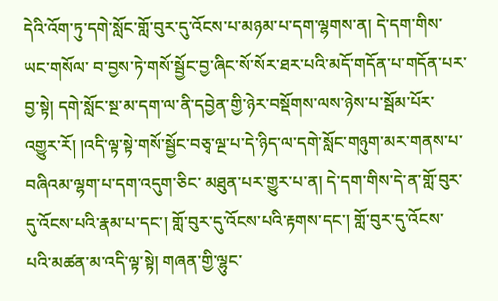དེའི་འོག་ཏུ་དགེ་སློང་གློ་བུར་དུ་འོངས་པ་མཉམ་པ་དག་ལྷགས་ན། དེ་དག་གིས་ཡང་གསོལ་ བ་བྱས་ཏེ་གསོ་སྦྱོང་བྱ་ཞིང་སོ་སོར་ཐར་པའི་མདོ་གདོན་པ་གདོན་པར་བྱ་སྟེ། དགེ་སློང་སྔ་མ་དག་ལ་ནི་དབྱེན་གྱི་ཉེར་བསྡོགས་ལས་ཉེས་པ་སྦོམ་པོར་འགྱུར་རོ། །འདི་ལྟ་སྟེ་གསོ་སྦྱོང་བཅྭ་ལྔ་པ་དེ་ཉིད་ལ་དགེ་སློང་གཉུག་མར་གནས་པ་བཞིའམ་ལྷག་པ་དག་འདུག་ཅིང་ མཐུན་པར་གྱུར་པ་ན། དེ་དག་གིས་དེ་ན་གློ་བུར་དུ་འོངས་པའི་རྣམ་པ་དང་། གློ་བུར་དུ་འོངས་པའི་རྟགས་དང་། གློ་བུར་དུ་འོངས་པའི་མཚན་མ་འདི་ལྟ་སྟེ། གཞན་གྱི་ལྷུང་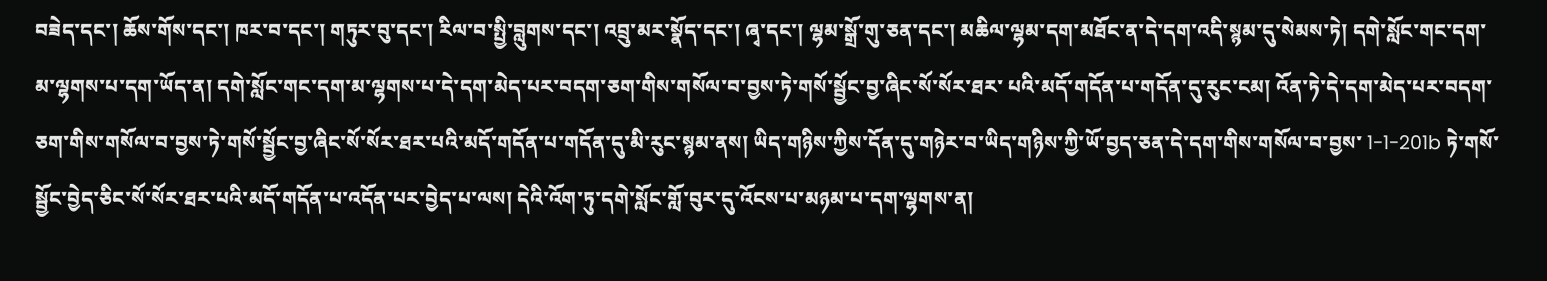བཟེད་དང་། ཆོས་གོས་དང་། ཁར་བ་དང་། གཏུར་བུ་དང་། རིལ་བ་སྤྱི་བླུགས་དང་། འབྲུ་མར་སྣོད་དང་། ཞྭ་དང་། ལྷམ་སྒྲོ་གུ་ཅན་དང་། མཆིལ་ལྷམ་དག་མཐོང་ན་དེ་དག་འདི་སྙམ་དུ་སེམས་ཏེ། དགེ་སློང་གང་དག་མ་ལྷགས་པ་དག་ཡོད་ན། དགེ་སློང་གང་དག་མ་ལྷགས་པ་དེ་དག་མེད་པར་བདག་ཅག་གིས་གསོལ་བ་བྱས་ཏེ་གསོ་སྦྱོང་བྱ་ཞིང་སོ་སོར་ཐར་ པའི་མདོ་གདོན་པ་གདོན་དུ་རུང་ངམ། འོན་ཏེ་དེ་དག་མེད་པར་བདག་ཅག་གིས་གསོལ་བ་བྱས་ཏེ་གསོ་སྦྱོང་བྱ་ཞིང་སོ་སོར་ཐར་པའི་མདོ་གདོན་པ་གདོན་དུ་མི་རུང་སྙམ་ནས། ཡིད་གཉིས་ཀྱིས་དོན་དུ་གཉེར་བ་ཡིད་གཉིས་ཀྱི་ཡོ་བྱད་ཅན་དེ་དག་གིས་གསོལ་བ་བྱས་ 1-1-201b ཏེ་གསོ་སྦྱོང་བྱེད་ཅིང་སོ་སོར་ཐར་པའི་མདོ་གདོན་པ་འདོན་པར་བྱེད་པ་ལས། དེའི་འོག་ཏུ་དགེ་སློང་གློ་བུར་དུ་འོངས་པ་མཉམ་པ་དག་ལྷགས་ན།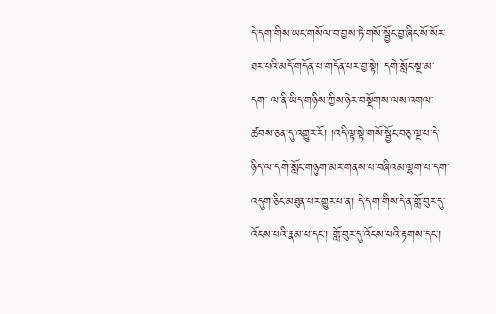དེ་དག་གིས་ཡང་གསོལ་བ་བྱས་ཏེ་གསོ་སྦྱོང་བྱ་ཞིང་སོ་སོར་ཐར་པའི་མདོ་གདོན་པ་གདོན་པར་བྱ་སྟེ། དགེ་སློང་སྔ་མ་དག་ ལ་ནི་ཡིད་གཉིས་ཀྱིས་ཉེར་བསྡོགས་ལས་འགལ་ཚབས་ཅན་དུ་འགྱུར་རོ། །འདི་ལྟ་སྟེ་གསོ་སྦྱོང་བཅྭ་ལྔ་པ་དེ་ཉིད་ལ་དགེ་སློང་གཉུག་མར་གནས་པ་བཞིའམ་ལྷག་པ་དག་འདུག་ཅིང་མཐུན་པར་གྱུར་པ་ན། དེ་དག་གིས་དེ་ན་གློ་བུར་དུ་འོངས་པའི་རྣམ་པ་དང་། གློ་བུར་དུ་འོངས་པའི་རྟགས་དང་།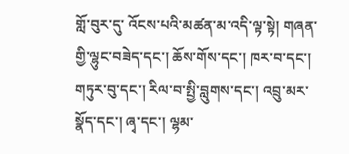གློ་བུར་དུ་ འོངས་པའི་མཚན་མ་འདི་ལྟ་སྟེ། གཞན་གྱི་ལྷུང་བཟེད་དང་། ཆོས་གོས་དང་། ཁར་བ་དང་། གཏུར་བུ་དང་། རིལ་བ་སྤྱི་བླུགས་དང་། འབྲུ་མར་སྣོད་དང་། ཞྭ་དང་། ལྷམ་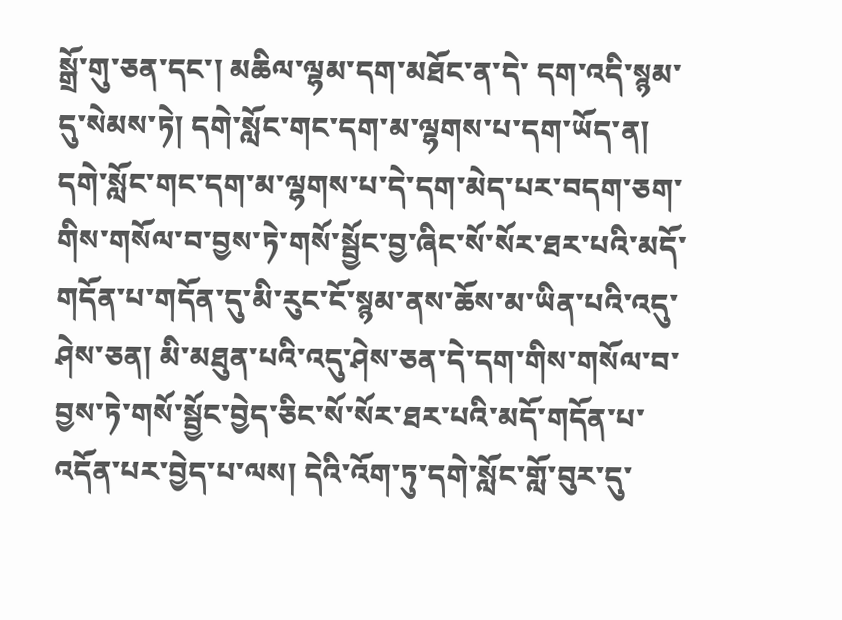སྒྲོ་གུ་ཅན་དང་། མཆིལ་ལྷམ་དག་མཐོང་ན་དེ་ དག་འདི་སྙམ་དུ་སེམས་ཏེ། དགེ་སློང་གང་དག་མ་ལྷགས་པ་དག་ཡོད་ན། དགེ་སློང་གང་དག་མ་ལྷགས་པ་དེ་དག་མེད་པར་བདག་ཅག་གིས་གསོལ་བ་བྱས་ཏེ་གསོ་སྦྱོང་བྱ་ཞིང་སོ་སོར་ཐར་པའི་མདོ་གདོན་པ་གདོན་དུ་མི་རུང་ངོ་སྙམ་ནས་ཆོས་མ་ཡིན་པའི་འདུ་ཤེས་ཅན། མི་མཐུན་པའི་འདུ་ཤེས་ཅན་དེ་དག་གིས་གསོལ་བ་བྱས་ཏེ་གསོ་སྦྱོང་བྱེད་ཅིང་སོ་སོར་ཐར་པའི་མདོ་གདོན་པ་འདོན་པར་བྱེད་པ་ལས། དེའི་འོག་ཏུ་དགེ་སློང་གློ་བུར་དུ་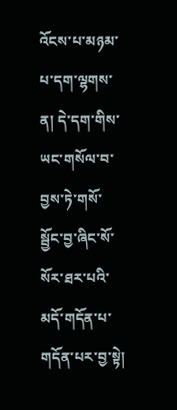འོངས་པ་མཉམ་པ་དག་ལྷགས་ན། དེ་དག་གིས་ཡང་གསོལ་བ་བྱས་ཏེ་གསོ་སྦྱོང་བྱ་ཞིང་སོ་སོར་ཐར་པའི་ མདོ་གདོན་པ་གདོན་པར་བྱ་སྟེ།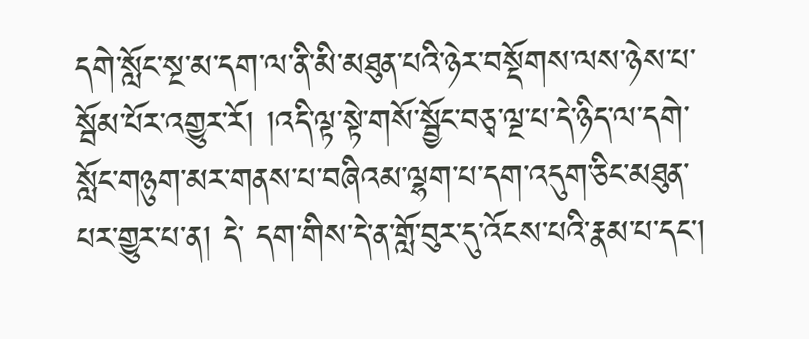དགེ་སློང་སྔ་མ་དག་ལ་ནི་མི་མཐུན་པའི་ཉེར་བསྡོགས་ལས་ཉེས་པ་སྦོམ་པོར་འགྱུར་རོ། །འདི་ལྟ་སྟེ་གསོ་སྦྱོང་བཅྭ་ལྔ་པ་དེ་ཉིད་ལ་དགེ་སློང་གཉུག་མར་གནས་པ་བཞིའམ་ལྷག་པ་དག་འདུག་ཅིང་མཐུན་པར་གྱུར་པ་ན། དེ་ དག་གིས་དེ་ན་གློ་བུར་དུ་འོངས་པའི་རྣམ་པ་དང་།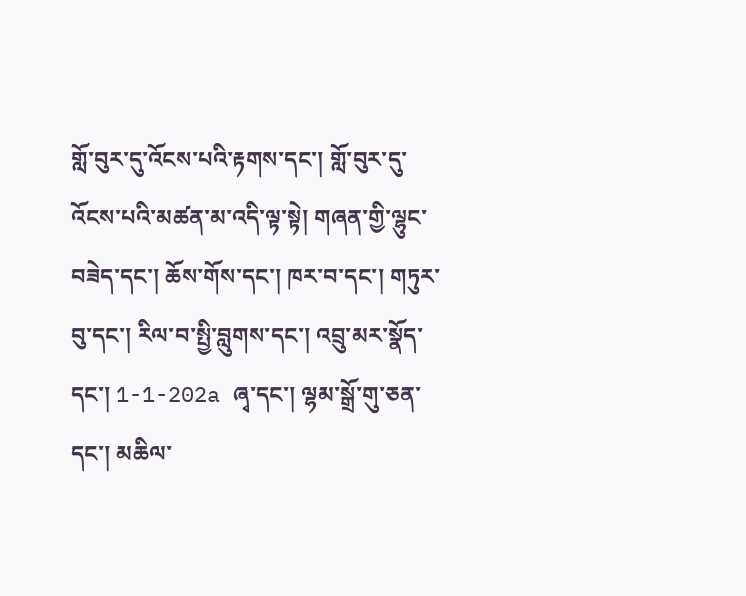གློ་བུར་དུ་འོངས་པའི་རྟགས་དང་། གློ་བུར་དུ་འོངས་པའི་མཚན་མ་འདི་ལྟ་སྟེ། གཞན་གྱི་ལྷུང་བཟེད་དང་། ཆོས་གོས་དང་། ཁར་བ་དང་། གཏུར་བུ་དང་། རིལ་བ་སྤྱི་བླུགས་དང་། འབྲུ་མར་སྣོད་དང་། 1-1-202a ཞྭ་དང་། ལྷམ་སྒྲོ་གུ་ཅན་དང་། མཆིལ་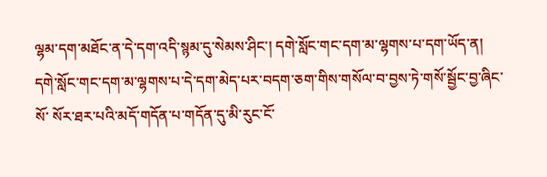ལྷམ་དག་མཐོང་ན་དེ་དག་འདི་སྙམ་དུ་སེམས་ཤིང་། དགེ་སློང་གང་དག་མ་ལྷགས་པ་དག་ཡོད་ན། དགེ་སློང་གང་དག་མ་ལྷགས་པ་དེ་དག་མེད་པར་བདག་ཅག་གིས་གསོལ་བ་བྱས་ཏེ་གསོ་སྦྱོང་བྱ་ཞིང་སོ་ སོར་ཐར་པའི་མདོ་གདོན་པ་གདོན་དུ་མི་རུང་ངོ་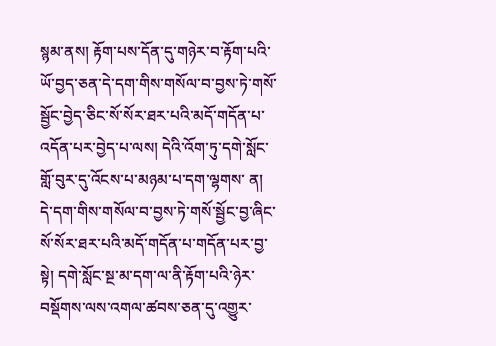སྙམ་ནས། རྟོག་པས་དོན་དུ་གཉེར་བ་རྟོག་པའི་ཡོ་བྱད་ཅན་དེ་དག་གིས་གསོལ་བ་བྱས་ཏེ་གསོ་སྦྱོང་བྱེད་ཅིང་སོ་སོར་ཐར་པའི་མདོ་གདོན་པ་འདོན་པར་བྱེད་པ་ལས། དེའི་འོག་ཏུ་དགེ་སློང་གློ་བུར་དུ་འོངས་པ་མཉམ་པ་དག་ལྷགས་ ན། དེ་དག་གིས་གསོལ་བ་བྱས་ཏེ་གསོ་སྦྱོང་བྱ་ཞིང་སོ་སོར་ཐར་པའི་མདོ་གདོན་པ་གདོན་པར་བྱ་སྟེ། དགེ་སློང་སྔ་མ་དག་ལ་ནི་རྟོག་པའི་ཉེར་བསྡོགས་ལས་འགལ་ཚབས་ཅན་དུ་འགྱུར་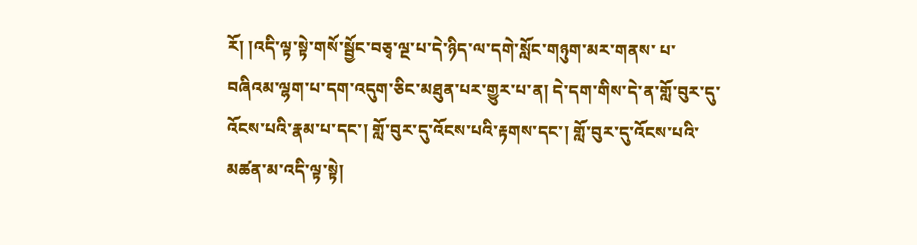རོ། །འདི་ལྟ་སྟེ་གསོ་སྦྱོང་བཅྭ་ལྔ་པ་དེ་ཉིད་ལ་དགེ་སློང་གཉུག་མར་གནས་ པ་བཞིའམ་ལྷག་པ་དག་འདུག་ཅིང་མཐུན་པར་གྱུར་པ་ན། དེ་དག་གིས་དེ་ན་གློ་བུར་དུ་འོངས་པའི་རྣམ་པ་དང་། གློ་བུར་དུ་འོངས་པའི་རྟགས་དང་། གློ་བུར་དུ་འོངས་པའི་མཚན་མ་འདི་ལྟ་སྟེ།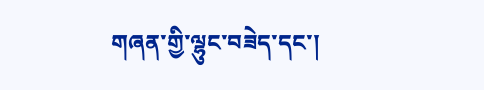གཞན་གྱི་ལྷུང་བཟེད་དང་།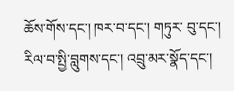ཆོས་གོས་དང་། ཁར་བ་དང་། གཏུར་ བུ་དང་། རིལ་བ་སྤྱི་བླུགས་དང་། འབྲུ་མར་སྣོད་དང་།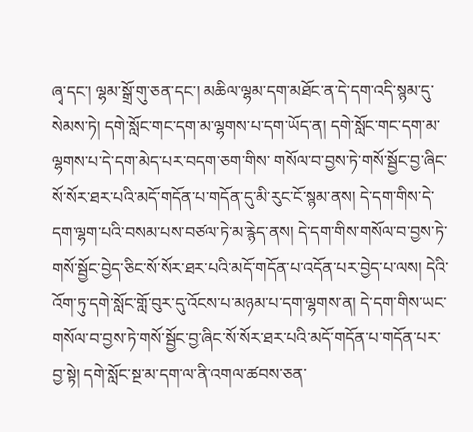ཞྭ་དང་། ལྷམ་སྒྲོ་གུ་ཅན་དང་། མཆིལ་ལྷམ་དག་མཐོང་ན་དེ་དག་འདི་སྙམ་དུ་སེམས་ཏེ། དགེ་སློང་གང་དག་མ་ལྷགས་པ་དག་ཡོད་ན། དགེ་སློང་གང་དག་མ་ལྷགས་པ་དེ་དག་མེད་པར་བདག་ཅག་གིས་ གསོལ་བ་བྱས་ཏེ་གསོ་སྦྱོང་བྱ་ཞིང་སོ་སོར་ཐར་པའི་མདོ་གདོན་པ་གདོན་དུ་མི་རུང་ངོ་སྙམ་ནས། དེ་དག་གིས་དེ་དག་ལྷག་པའི་བསམ་པས་བཙལ་ཏེ་མ་རྙེད་ནས། དེ་དག་གིས་གསོལ་བ་བྱས་ཏེ་གསོ་སྦྱོང་བྱེད་ཅིང་སོ་སོར་ཐར་པའི་མདོ་གདོན་པ་འདོན་པར་བྱེད་པ་ལས། དེའི་འོག་ཏུ་དགེ་སློང་གློ་བུར་དུ་འོངས་པ་མཉམ་པ་དག་ལྷགས་ན། དེ་དག་གིས་ཡང་གསོལ་བ་བྱས་ཏེ་གསོ་སྦྱོང་བྱ་ཞིང་སོ་སོར་ཐར་པའི་མདོ་གདོན་པ་གདོན་པར་བྱ་སྟེ། དགེ་སློང་སྔ་མ་དག་ལ་ནི་འགལ་ཚབས་ཅན་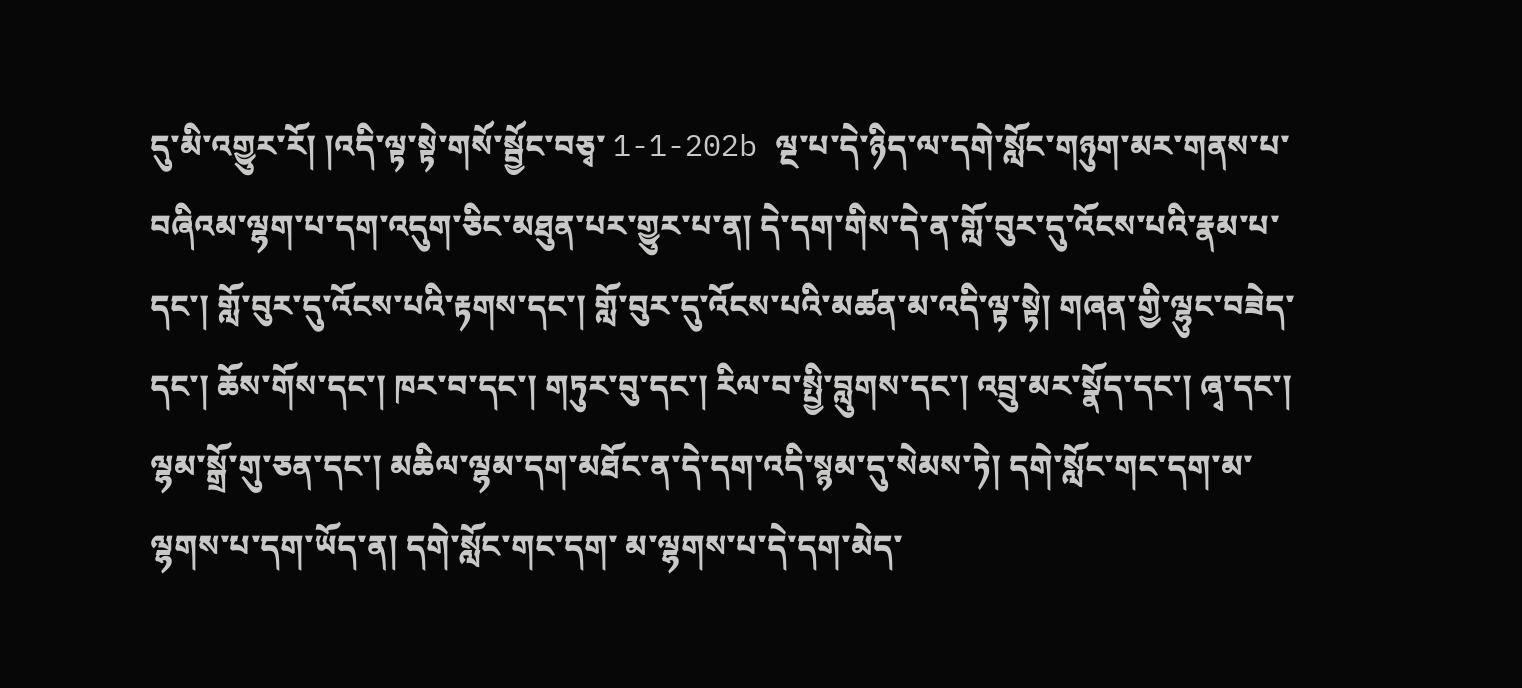དུ་མི་འགྱུར་རོ། །འདི་ལྟ་སྟེ་གསོ་སྦྱོང་བཅྭ་ 1-1-202b ལྔ་པ་དེ་ཉིད་ལ་དགེ་སློང་གཉུག་མར་གནས་པ་བཞིའམ་ལྷག་པ་དག་འདུག་ཅིང་མཐུན་པར་གྱུར་པ་ན། དེ་དག་གིས་དེ་ན་གློ་བུར་དུ་འོངས་པའི་རྣམ་པ་དང་། གློ་བུར་དུ་འོངས་པའི་རྟགས་དང་། གློ་བུར་དུ་འོངས་པའི་མཚན་མ་འདི་ལྟ་སྟེ། གཞན་གྱི་ལྷུང་བཟེད་དང་། ཆོས་གོས་དང་། ཁར་བ་དང་། གཏུར་བུ་དང་། རིལ་བ་སྤྱི་བླུགས་དང་། འབྲུ་མར་སྣོད་དང་། ཞྭ་དང་། ལྷམ་སྒྲོ་གུ་ཅན་དང་། མཆིལ་ལྷམ་དག་མཐོང་ན་དེ་དག་འདི་སྙམ་དུ་སེམས་ཏེ། དགེ་སློང་གང་དག་མ་ལྷགས་པ་དག་ཡོད་ན། དགེ་སློང་གང་དག་ མ་ལྷགས་པ་དེ་དག་མེད་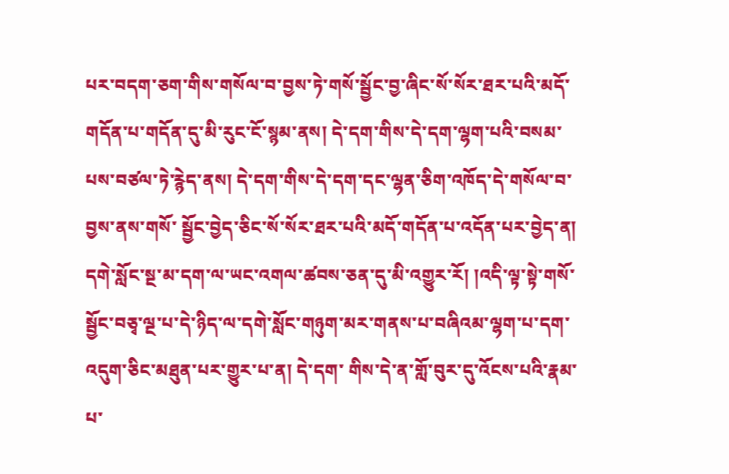པར་བདག་ཅག་གིས་གསོལ་བ་བྱས་ཏེ་གསོ་སྦྱོང་བྱ་ཞིང་སོ་སོར་ཐར་པའི་མདོ་གདོན་པ་གདོན་དུ་མི་རུང་ངོ་སྙམ་ནས། དེ་དག་གིས་དེ་དག་ལྷག་པའི་བསམ་པས་བཙལ་ཏེ་རྙེད་ནས། དེ་དག་གིས་དེ་དག་དང་ལྷན་ཅིག་འཁོད་དེ་གསོལ་བ་བྱས་ནས་གསོ་ སྦྱོང་བྱེད་ཅིང་སོ་སོར་ཐར་པའི་མདོ་གདོན་པ་འདོན་པར་བྱེད་ན། དགེ་སློང་སྔ་མ་དག་ལ་ཡང་འགལ་ཚབས་ཅན་དུ་མི་འགྱུར་རོ། །འདི་ལྟ་སྟེ་གསོ་སྦྱོང་བཅྭ་ལྔ་པ་དེ་ཉིད་ལ་དགེ་སློང་གཉུག་མར་གནས་པ་བཞིའམ་ལྷག་པ་དག་འདུག་ཅིང་མཐུན་པར་གྱུར་པ་ན། དེ་དག་ གིས་དེ་ན་གློ་བུར་དུ་འོངས་པའི་རྣམ་པ་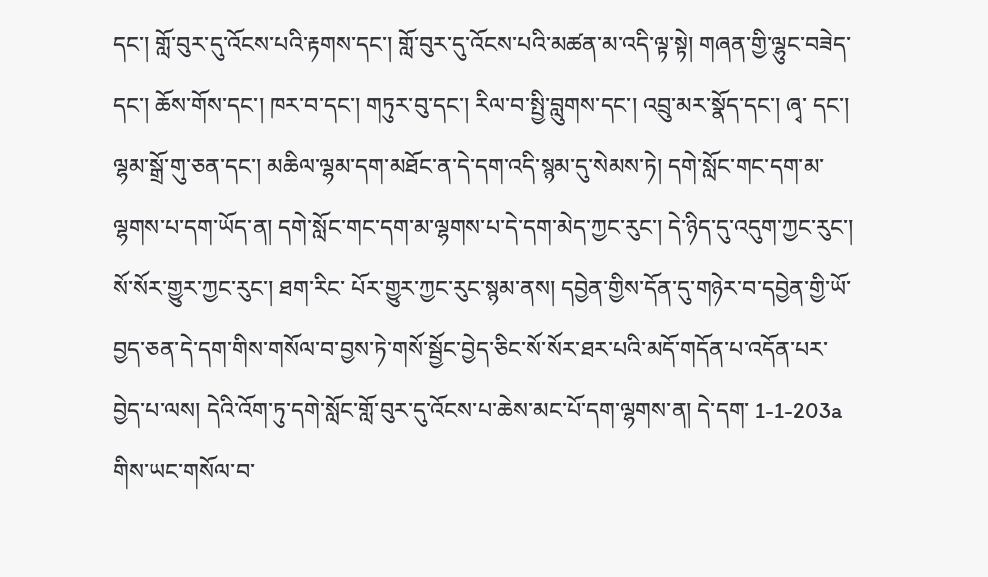དང་། གློ་བུར་དུ་འོངས་པའི་རྟགས་དང་། གློ་བུར་དུ་འོངས་པའི་མཚན་མ་འདི་ལྟ་སྟེ། གཞན་གྱི་ལྷུང་བཟེད་དང་། ཆོས་གོས་དང་། ཁར་བ་དང་། གཏུར་བུ་དང་། རིལ་བ་སྤྱི་བླུགས་དང་། འབྲུ་མར་སྣོད་དང་། ཞྭ་ དང་། ལྷམ་སྒྲོ་གུ་ཅན་དང་། མཆིལ་ལྷམ་དག་མཐོང་ན་དེ་དག་འདི་སྙམ་དུ་སེམས་ཏེ། དགེ་སློང་གང་དག་མ་ལྷགས་པ་དག་ཡོད་ན། དགེ་སློང་གང་དག་མ་ལྷགས་པ་དེ་དག་མེད་ཀྱང་རུང་། དེ་ཉིད་དུ་འདུག་ཀྱང་རུང་། སོ་སོར་གྱུར་ཀྱང་རུང་། ཐག་རིང་ པོར་གྱུར་ཀྱང་རུང་སྙམ་ནས། དབྱེན་གྱིས་དོན་དུ་གཉེར་བ་དབྱེན་གྱི་ཡོ་བྱད་ཅན་དེ་དག་གིས་གསོལ་བ་བྱས་ཏེ་གསོ་སྦྱོང་བྱེད་ཅིང་སོ་སོར་ཐར་པའི་མདོ་གདོན་པ་འདོན་པར་བྱེད་པ་ལས། དེའི་འོག་ཏུ་དགེ་སློང་གློ་བུར་དུ་འོངས་པ་ཆེས་མང་པོ་དག་ལྷགས་ན། དེ་དག་ 1-1-203a གིས་ཡང་གསོལ་བ་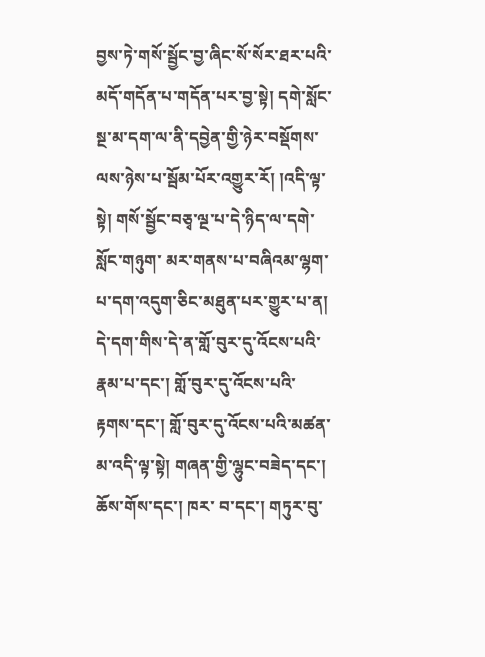བྱས་ཏེ་གསོ་སྦྱོང་བྱ་ཞིང་སོ་སོར་ཐར་པའི་མདོ་གདོན་པ་གདོན་པར་བྱ་སྟེ། དགེ་སློང་སྔ་མ་དག་ལ་ནི་དབྱེན་གྱི་ཉེར་བསྡོགས་ལས་ཉེས་པ་སྦོམ་པོར་འགྱུར་རོ། །འདི་ལྟ་སྟེ། གསོ་སྦྱོང་བཅྭ་ལྔ་པ་དེ་ཉིད་ལ་དགེ་སློང་གཉུག་ མར་གནས་པ་བཞིའམ་ལྷག་པ་དག་འདུག་ཅིང་མཐུན་པར་གྱུར་པ་ན། དེ་དག་གིས་དེ་ན་གློ་བུར་དུ་འོངས་པའི་རྣམ་པ་དང་། གློ་བུར་དུ་འོངས་པའི་རྟགས་དང་། གློ་བུར་དུ་འོངས་པའི་མཚན་མ་འདི་ལྟ་སྟེ། གཞན་གྱི་ལྷུང་བཟེད་དང་། ཆོས་གོས་དང་། ཁར་ བ་དང་། གཏུར་བུ་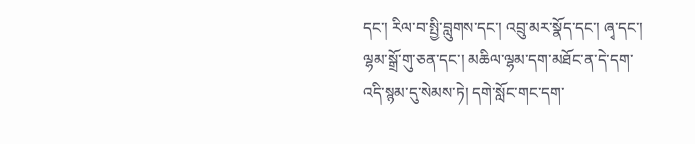དང་། རིལ་བ་སྤྱི་བླུགས་དང་། འབྲུ་མར་སྣོད་དང་། ཞྭ་དང་། ལྷམ་སྒྲོ་གུ་ཅན་དང་། མཆིལ་ལྷམ་དག་མཐོང་ན་དེ་དག་འདི་སྙམ་དུ་སེམས་ཏེ། དགེ་སློང་གང་དག་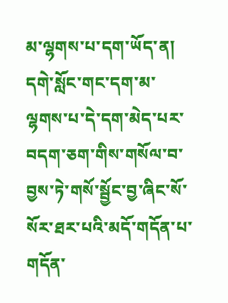མ་ལྷགས་པ་དག་ཡོད་ན། དགེ་སློང་གང་དག་མ་ལྷགས་པ་དེ་དག་མེད་པར་ བདག་ཅག་གིས་གསོལ་བ་བྱས་ཏེ་གསོ་སྦྱོང་བྱ་ཞིང་སོ་སོར་ཐར་པའི་མདོ་གདོན་པ་གདོན་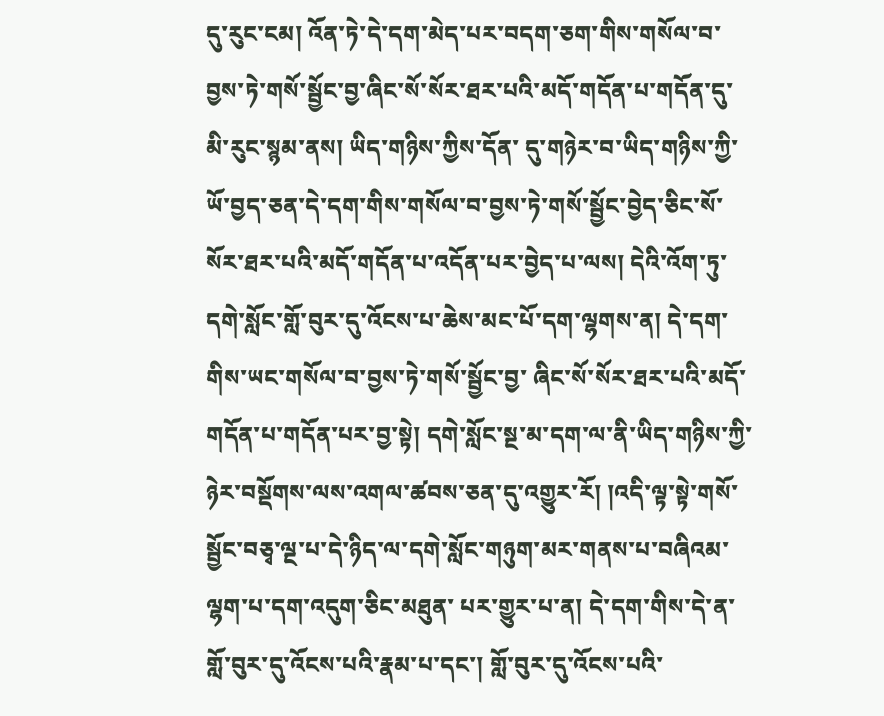དུ་རུང་ངམ། འོན་ཏེ་དེ་དག་མེད་པར་བདག་ཅག་གིས་གསོལ་བ་བྱས་ཏེ་གསོ་སྦྱོང་བྱ་ཞིང་སོ་སོར་ཐར་པའི་མདོ་གདོན་པ་གདོན་དུ་མི་རུང་སྙམ་ནས། ཡིད་གཉིས་ཀྱིས་དོན་ དུ་གཉེར་བ་ཡིད་གཉིས་ཀྱི་ཡོ་བྱད་ཅན་དེ་དག་གིས་གསོལ་བ་བྱས་ཏེ་གསོ་སྦྱོང་བྱེད་ཅིང་སོ་སོར་ཐར་པའི་མདོ་གདོན་པ་འདོན་པར་བྱེད་པ་ལས། དེའི་འོག་ཏུ་དགེ་སློང་གློ་བུར་དུ་འོངས་པ་ཆེས་མང་པོ་དག་ལྷགས་ན། དེ་དག་གིས་ཡང་གསོལ་བ་བྱས་ཏེ་གསོ་སྦྱོང་བྱ་ ཞིང་སོ་སོར་ཐར་པའི་མདོ་གདོན་པ་གདོན་པར་བྱ་སྟེ། དགེ་སློང་སྔ་མ་དག་ལ་ནི་ཡིད་གཉིས་ཀྱི་ཉེར་བསྡོགས་ལས་འགལ་ཚབས་ཅན་དུ་འགྱུར་རོ། །འདི་ལྟ་སྟེ་གསོ་སྦྱོང་བཅྭ་ལྔ་པ་དེ་ཉིད་ལ་དགེ་སློང་གཉུག་མར་གནས་པ་བཞིའམ་ལྷག་པ་དག་འདུག་ཅིང་མཐུན་ པར་གྱུར་པ་ན། དེ་དག་གིས་དེ་ན་གློ་བུར་དུ་འོངས་པའི་རྣམ་པ་དང་། གློ་བུར་དུ་འོངས་པའི་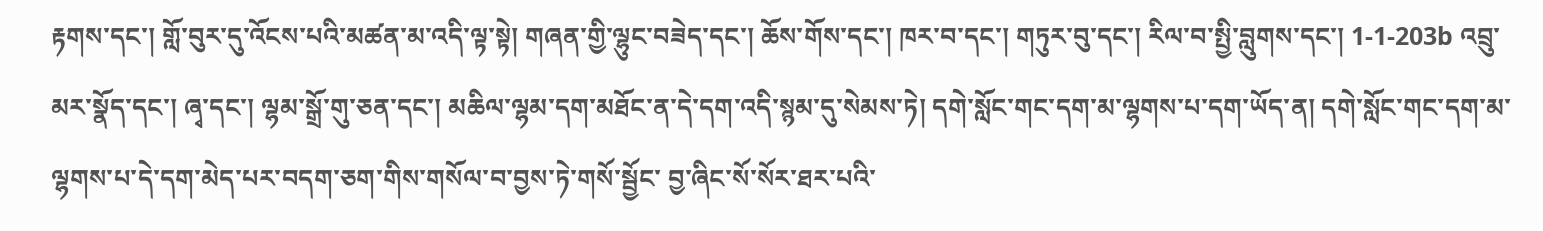རྟགས་དང་། གློ་བུར་དུ་འོངས་པའི་མཚན་མ་འདི་ལྟ་སྟེ། གཞན་གྱི་ལྷུང་བཟེད་དང་། ཆོས་གོས་དང་། ཁར་བ་དང་། གཏུར་བུ་དང་། རིལ་བ་སྤྱི་བླུགས་དང་། 1-1-203b འབྲུ་མར་སྣོད་དང་། ཞྭ་དང་། ལྷམ་སྒྲོ་གུ་ཅན་དང་། མཆིལ་ལྷམ་དག་མཐོང་ན་དེ་དག་འདི་སྙམ་དུ་སེམས་ཏེ། དགེ་སློང་གང་དག་མ་ལྷགས་པ་དག་ཡོད་ན། དགེ་སློང་གང་དག་མ་ལྷགས་པ་དེ་དག་མེད་པར་བདག་ཅག་གིས་གསོལ་བ་བྱས་ཏེ་གསོ་སྦྱོང་ བྱ་ཞིང་སོ་སོར་ཐར་པའི་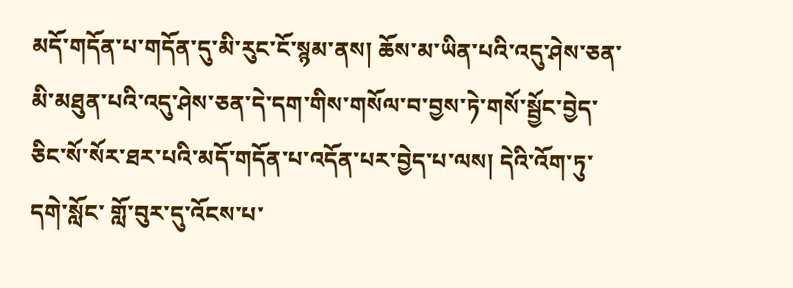མདོ་གདོན་པ་གདོན་དུ་མི་རུང་ངོ་སྙམ་ནས། ཆོས་མ་ཡིན་པའི་འདུ་ཤེས་ཅན་མི་མཐུན་པའི་འདུ་ཤེས་ཅན་དེ་དག་གིས་གསོལ་བ་བྱས་ཏེ་གསོ་སྦྱོང་བྱེད་ཅིང་སོ་སོར་ཐར་པའི་མདོ་གདོན་པ་འདོན་པར་བྱེད་པ་ལས། དེའི་འོག་ཏུ་དགེ་སློང་ གློ་བུར་དུ་འོངས་པ་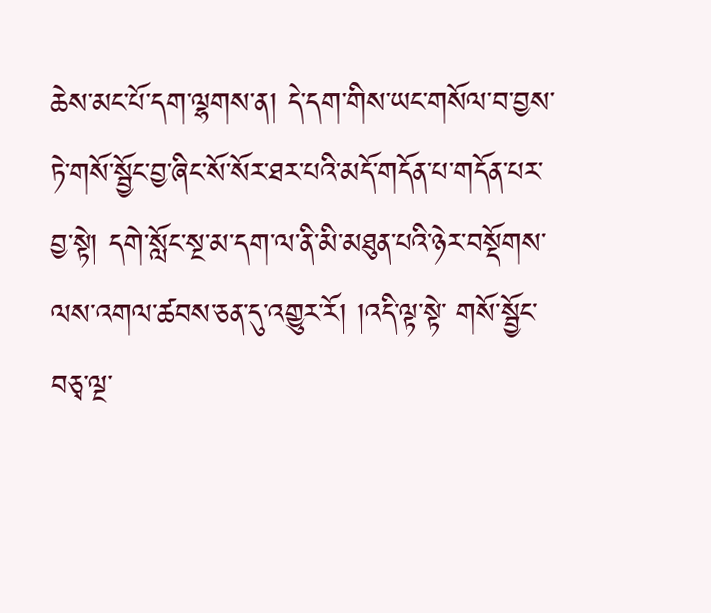ཆེས་མང་པོ་དག་ལྷགས་ན། དེ་དག་གིས་ཡང་གསོལ་བ་བྱས་ཏེ་གསོ་སྦྱོང་བྱ་ཞིང་སོ་སོར་ཐར་པའི་མདོ་གདོན་པ་གདོན་པར་བྱ་སྟེ། དགེ་སློང་སྔ་མ་དག་ལ་ནི་མི་མཐུན་པའི་ཉེར་བསྡོགས་ལས་འགལ་ཚབས་ཅན་དུ་འགྱུར་རོ། །འདི་ལྟ་སྟེ་ གསོ་སྦྱོང་བཅྭ་ལྔ་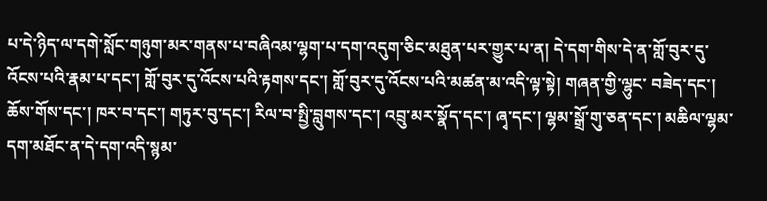པ་དེ་ཉིད་ལ་དགེ་སློང་གཉུག་མར་གནས་པ་བཞིའམ་ལྷག་པ་དག་འདུག་ཅིང་མཐུན་པར་གྱུར་པ་ན། དེ་དག་གིས་དེ་ན་གློ་བུར་དུ་འོངས་པའི་རྣམ་པ་དང་། གློ་བུར་དུ་འོངས་པའི་རྟགས་དང་། གློ་བུར་དུ་འོངས་པའི་མཚན་མ་འདི་ལྟ་སྟེ། གཞན་གྱི་ལྷུང་ བཟེད་དང་། ཆོས་གོས་དང་། ཁར་བ་དང་། གཏུར་བུ་དང་། རིལ་བ་སྤྱི་བླུགས་དང་། འབྲུ་མར་སྣོད་དང་། ཞྭ་དང་། ལྷམ་སྒྲོ་གུ་ཅན་དང་། མཆིལ་ལྷམ་དག་མཐོང་ན་དེ་དག་འདི་སྙམ་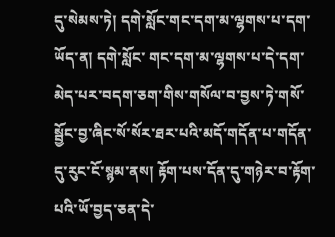དུ་སེམས་ཏེ། དགེ་སློང་གང་དག་མ་ལྷགས་པ་དག་ཡོད་ན། དགེ་སློང་ གང་དག་མ་ལྷགས་པ་དེ་དག་མེད་པར་བདག་ཅག་གིས་གསོལ་བ་བྱས་ཏེ་གསོ་སྦྱོང་བྱ་ཞིང་སོ་སོར་ཐར་པའི་མདོ་གདོན་པ་གདོན་དུ་རུང་ངོ་སྙམ་ནས། རྟོག་པས་དོན་དུ་གཉེར་བ་རྟོག་པའི་ཡོ་བྱད་ཅན་དེ་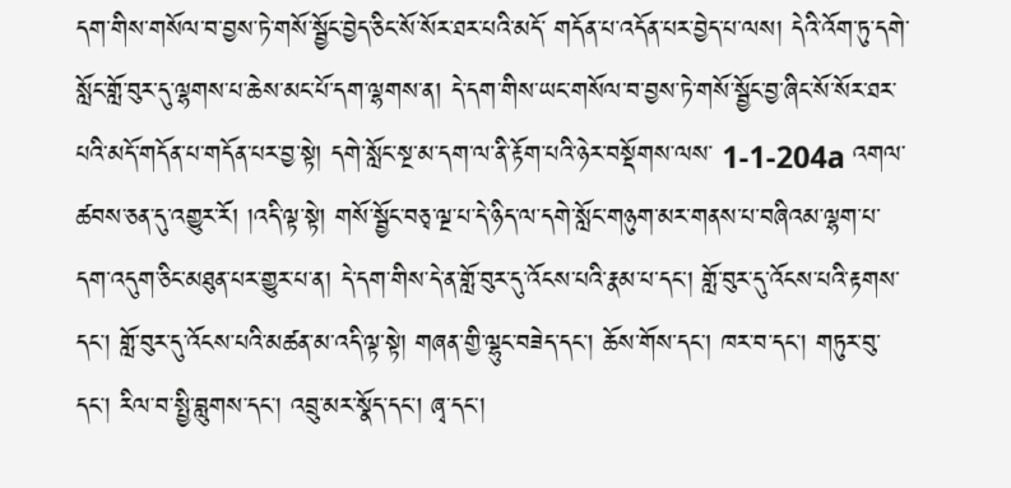དག་གིས་གསོལ་བ་བྱས་ཏེ་གསོ་སྦྱོང་བྱེད་ཅིང་སོ་སོར་ཐར་པའི་མདོ་ གདོན་པ་འདོན་པར་བྱེད་པ་ལས། དེའི་འོག་ཏུ་དགེ་སློང་གློ་བུར་དུ་ལྷགས་པ་ཆེས་མང་པོ་དག་ལྷགས་ན། དེ་དག་གིས་ཡང་གསོལ་བ་བྱས་ཏེ་གསོ་སྦྱོང་བྱ་ཞིང་སོ་སོར་ཐར་པའི་མདོ་གདོན་པ་གདོན་པར་བྱ་སྟེ། དགེ་སློང་སྔ་མ་དག་ལ་ནི་རྟོག་པའི་ཉེར་བསྡོགས་ལས་ 1-1-204a འགལ་ཚབས་ཅན་དུ་འགྱུར་རོ། །འདི་ལྟ་སྟེ། གསོ་སྦྱོང་བཅྭ་ལྔ་པ་དེ་ཉིད་ལ་དགེ་སློང་གཉུག་མར་གནས་པ་བཞིའམ་ལྷག་པ་དག་འདུག་ཅིང་མཐུན་པར་གྱུར་པ་ན། དེ་དག་གིས་དེ་ན་གློ་བུར་དུ་འོངས་པའི་རྣམ་པ་དང་། གློ་བུར་དུ་འོངས་པའི་རྟགས་ དང་། གློ་བུར་དུ་འོངས་པའི་མཚན་མ་འདི་ལྟ་སྟེ། གཞན་གྱི་ལྷུང་བཟེད་དང་། ཆོས་གོས་དང་། ཁར་བ་དང་། གཏུར་བུ་དང་། རིལ་བ་སྤྱི་བླུགས་དང་། འབྲུ་མར་སྣོད་དང་། ཞྭ་དང་།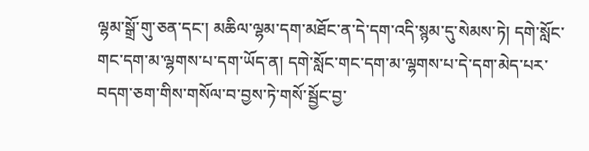ལྷམ་སྒྲོ་གུ་ཅན་དང་། མཆིལ་ལྷམ་དག་མཐོང་ན་དེ་དག་འདི་སྙམ་དུ་སེམས་ཏེ། དགེ་སློང་གང་དག་མ་ལྷགས་པ་དག་ཡོད་ན། དགེ་སློང་གང་དག་མ་ལྷགས་པ་དེ་དག་མེད་པར་བདག་ཅག་གིས་གསོལ་བ་བྱས་ཏེ་གསོ་སྦྱོང་བྱ་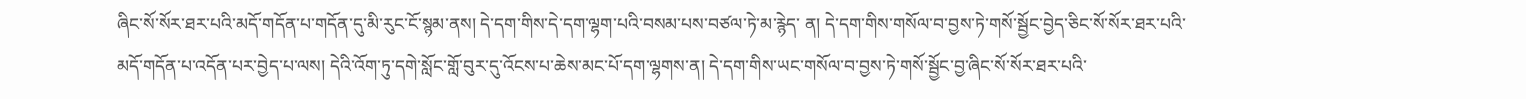ཞིང་སོ་སོར་ཐར་པའི་མདོ་གདོན་པ་གདོན་དུ་མི་རུང་ངོ་སྙམ་ནས། དེ་དག་གིས་དེ་དག་ལྷག་པའི་བསམ་པས་བཙལ་ཏེ་མ་རྙེད་ ན། དེ་དག་གིས་གསོལ་བ་བྱས་ཏེ་གསོ་སྦྱོང་བྱེད་ཅིང་སོ་སོར་ཐར་པའི་མདོ་གདོན་པ་འདོན་པར་བྱེད་པ་ལས། དེའི་འོག་ཏུ་དགེ་སློང་གློ་བུར་དུ་འོངས་པ་ཆེས་མང་པོ་དག་ལྷགས་ན། དེ་དག་གིས་ཡང་གསོལ་བ་བྱས་ཏེ་གསོ་སྦྱོང་བྱ་ཞིང་སོ་སོར་ཐར་པའི་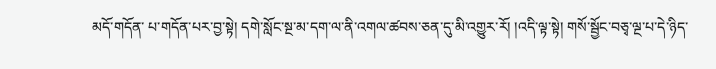མདོ་གདོན་ པ་གདོན་པར་བྱ་སྟེ། དགེ་སློང་སྔ་མ་དག་ལ་ནི་འགལ་ཚབས་ཅན་དུ་མི་འགྱུར་རོ། །འདི་ལྟ་སྟེ། གསོ་སྦྱོང་བཅྭ་ལྔ་པ་དེ་ཉིད་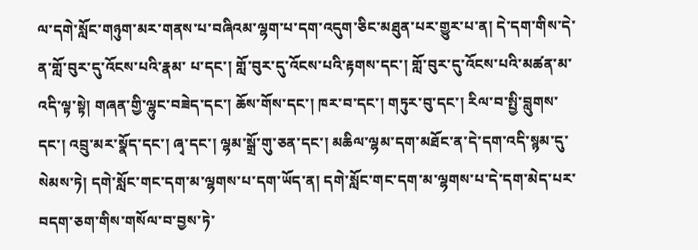ལ་དགེ་སློང་གཉུག་མར་གནས་པ་བཞིའམ་ལྷག་པ་དག་འདུག་ཅིང་མཐུན་པར་གྱུར་པ་ན། དེ་དག་གིས་དེ་ན་གློ་བུར་དུ་འོངས་པའི་རྣམ་ པ་དང་། གློ་བུར་དུ་འོངས་པའི་རྟགས་དང་། གློ་བུར་དུ་འོངས་པའི་མཚན་མ་འདི་ལྟ་སྟེ། གཞན་གྱི་ལྷུང་བཟེད་དང་། ཆོས་གོས་དང་། ཁར་བ་དང་། གཏུར་བུ་དང་། རིལ་བ་སྤྱི་བླུགས་དང་། འབྲུ་མར་སྣོད་དང་། ཞྭ་དང་། ལྷམ་སྒྲོ་གུ་ཅན་དང་། མཆིལ་ལྷམ་དག་མཐོང་ན་དེ་དག་འདི་སྙམ་དུ་སེམས་ཏེ། དགེ་སློང་གང་དག་མ་ལྷགས་པ་དག་ཡོད་ན། དགེ་སློང་གང་དག་མ་ལྷགས་པ་དེ་དག་མེད་པར་བདག་ཅག་གིས་གསོལ་བ་བྱས་ཏེ་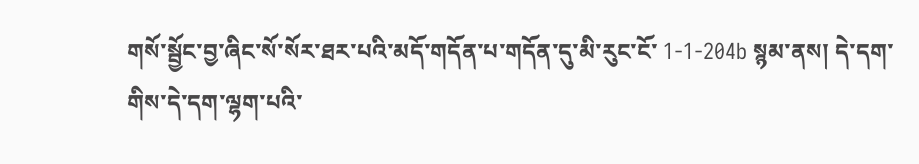གསོ་སྦྱོང་བྱ་ཞིང་སོ་སོར་ཐར་པའི་མདོ་གདོན་པ་གདོན་དུ་མི་རུང་ངོ་ 1-1-204b སྙམ་ནས། དེ་དག་གིས་དེ་དག་ལྷག་པའི་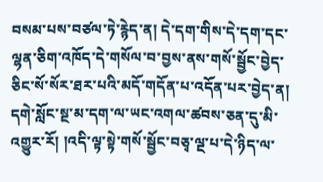བསམ་པས་བཙལ་ཏེ་རྙེད་ན། དེ་དག་གིས་དེ་དག་དང་ལྷན་ཅིག་འཁོད་དེ་གསོལ་བ་བྱས་ནས་གསོ་སྦྱོང་བྱེད་ཅིང་སོ་སོར་ཐར་པའི་མདོ་གདོན་པ་འདོན་པར་བྱེད་ན། དགེ་སློང་སྔ་མ་དག་ལ་ཡང་འགལ་ཚབས་ཅན་དུ་མི་ འགྱུར་རོ། །འདི་ལྟ་སྟེ་གསོ་སྦྱོང་བཅྭ་ལྔ་པ་དེ་ཉིད་ལ་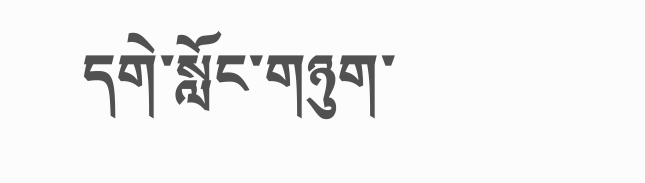དགེ་སློང་གཉུག་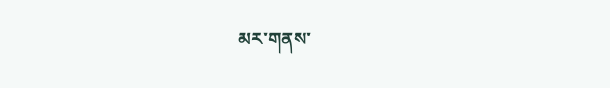མར་གནས་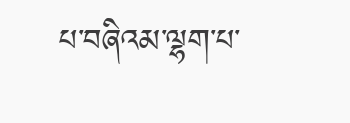པ་བཞིའམ་ལྷག་པ་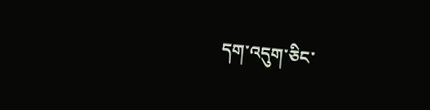དག་འདུག་ཅིང་